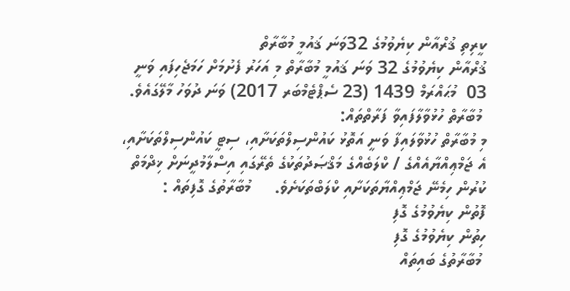ކީރިތި ޤުރްއާން ކިޔެވުމުގެ 32ވަނަ ޤައުމީ މުބާރާތް
ޤުރްއާން ކިޔެވުމުގެ 32 ވަނަ ޤައުމީ މުބާރާތް މި އަހަރު ފެށުމަށް ހަމަޖެހިފައި ވަނީ 03  މުޙައްރަމް 1439 (23 ސެޕްޓެމްބަރ 2017) ވަނަ ދުވަހު މާލޭގައެވެ.
 މުބާރާތް ހުޅުވާލާފައިވާ ފަރާތްތައް:
މި މުބާރާތް ހުޅުވާލައިފާ ވަނީ އަތޮޅު ކައުންސިލްތަކަށާއި، ސިޓީ ކައުންސިލްތަކަށާއި، އެ ޖަމްޢިއްޔާއެއްގެ / ކްލަބެއްގެ މަޤްޞަދުތަކުގެ ތެރޭގައި އިސްލާމުދީނަށް ޚިދްމަތް ކުރުން ހިމެނޭ ޖަމްޢިއްޔާތަކަށާއި ކްލަބްތަކަށެވެ.     މުބާރާތުގެ ގޮފިތައް :
ފޮތުން ކިޔެވުމުގެ ގޮފި
ހިތުން ކިޔެވުމުގެ ގޮފި
 މުބާރާތުގެ ބައިތައް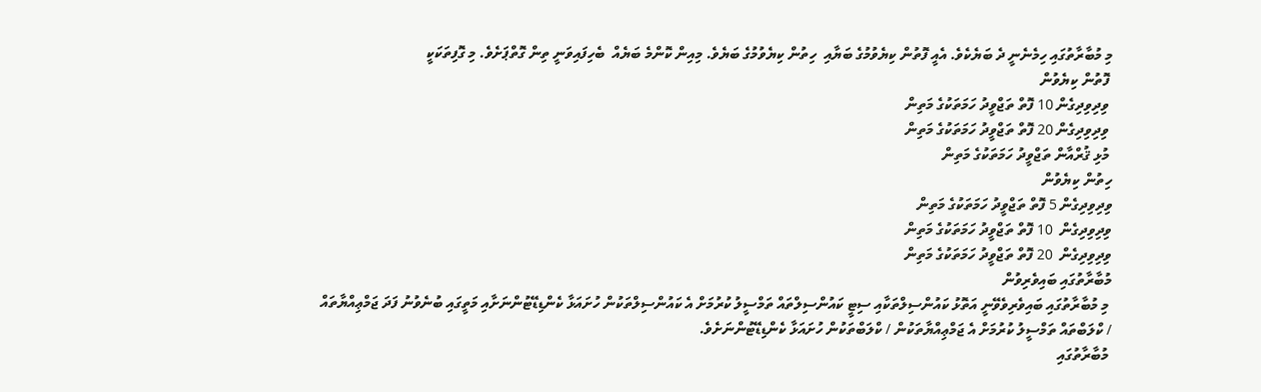މި މުބާރާތުގައި ހިމެނެނީ ދެ ބަޔެކެވެ. އެއީ ފޮތުން ކިޔެވުމުގެ ބަޔާއި  ހިތުން ކިޔެވުމުގެ ބަޔެވެ. މިއިން ކޮންމެ ބަޔެއް  ބެހިފައިވަނީ ތިން ގޮތްޕަށެވެ. މި ގޮފިތަކަކީ
 ފޮތުން ކިޔެވުން
 ވިދިވިދިގެން 10 ފޮތް ތަޖްވީދު ހަމަތަކުގެ މަތިން
 ވިދިވިދިގެން 20 ފޮތް ތަޖްވީދު ހަމަތަކުގެ މަތިން
 މުޅި ޤުރްއާން ތަޖްވީދު ހަމަތަކުގެ މަތިން
ހިތުން ކިޔެވުން
ވިދިވިދިގެން 5 ފޮތް ތަޖްވީދު ހަމަތަކުގެ މަތިން
ވިދިވިދިގެން  10 ފޮތް ތަޖްވީދު ހަމަތަކުގެ މަތިން
ވިދިވިދިގެން  20 ފޮތް ތަޖްވީދު ހަމަތަކުގެ މަތިން
މުބާރާތުގައި ބައިވެރިވުން
 މި މުބާރާތުގައި ބައިވެރިވެވޭނީ އަތޮޅު ކައުންސިލްތަކާއި ސިޓީ ކައުންސިލްތައް ތަމްސީލު ކުރުމަށް އެ ކައުންސިލްތަކުން ހުށައަޅާ ކެންޑިޑޭޓުންނަށާއި މަތީގައި ބުނެވުނު ފަދަ ޖަމްޢިއްޔާތައް / ކްލަބްތައް ތަމްސީލު ކުރުމަށް އެ ޖަމްޢިއްޔާތަކުން / ކްލަބްތަކުން ހުށައަޅާ ކެންޑިޑޭޓުންނަށެވެ.
 މުބާރާތުގައި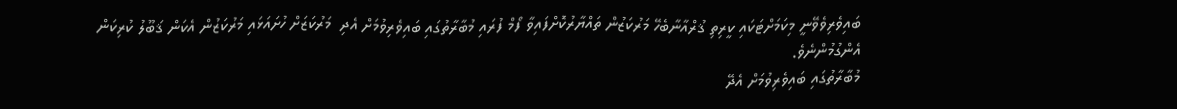ބައިވެރިވެވޭނީ މިކަމަށްޓަކައި ކީރިތި ޤުރްއާނާބެހޭ މަރުކަޒުން ތައްޔާރުކޮށްފައިވާ ފޯމް ފުރައި މުބާރާތުގައި ބައިވެރިވުމަށް އެދި  މަރުކަޒަށް ހުށައަޅައި މަރުކަޒުން އެކަން ޤަބޫލު ކުރިކަން އެންގުމުންނެވެ.
މުބާރާތުގައި ބައިވެރިވުމަށް އެދޭ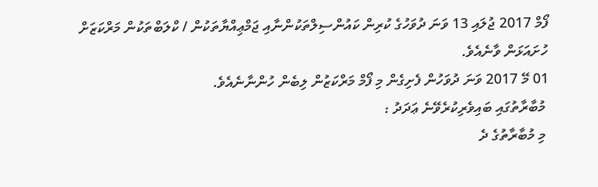ފޯމް 2017 ޖުލައި 13 ވަނަ ދުވަހުގެ ކުރިން ކައުންސިލްތަކުންނާއި ޖަމްޢިއްޔާތަކުން / ކްލަބްތަކުން މަރްކަޒަށް ހުށައަޅަން ވާނެއެވެ.
01 މޭ 2017 ވަނަ ދުވަހުން ފެށިގެން މި ފޯމް މަރްކަޒުން ލިބެން ހުންނާނެއެވެ.
 މުބާރާތުގައި ބައިވެރިކުރެވޭނެ ޢަދަދު :
 މި މުބާރާތުގެ ދެ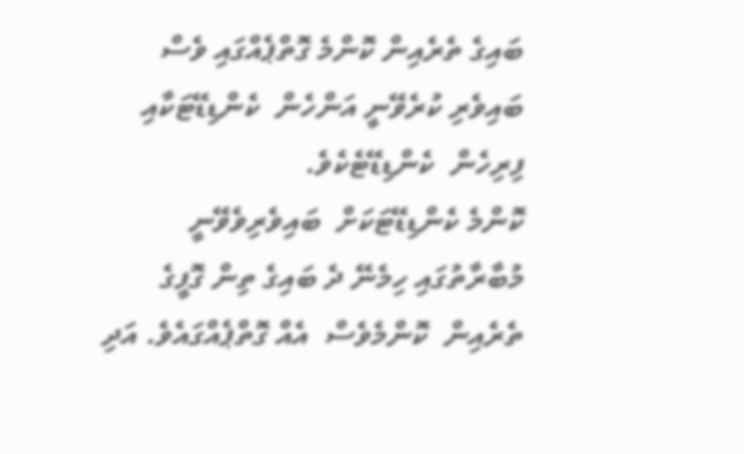ބައިގެ ތެރެއިން ކޮންމެ ގޮތްޕެއްގައި ވެސް ބައިވެރި ކުރެވޭނީ އަންހެން  ކެންޑިޑޭޓަކާއި ފިރިހެން  ކެންޑިޑޭޓެކެވެ.
ކޮންމެ ކެންޑިޑޭޓަކަށް  ބައިވެރިވެވޭނީ މުބާރާތުގައި ހިމެނޭ ދެ ބައިގެ ތިން ގޮފީގެ ތެރެއިން  ކޮންމެވެސް  އެއް ގޮތްޕެއްގައެވެ. އަދި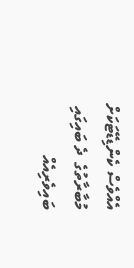އެއްވެސް ކެންޑިޑޭޓަކަށް  މުބާރާތުގެ  ދެ ބައިގައި ބައިވެރިއެއް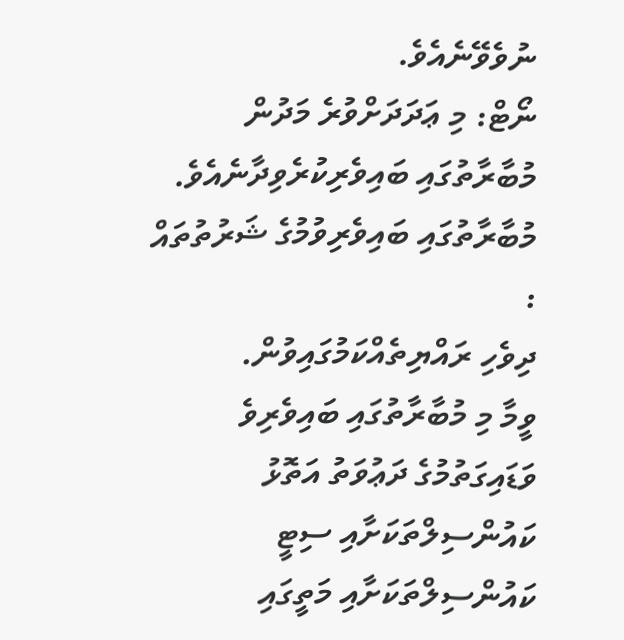ނުވެވޭނެއެވެ.
ނޯޓް: މި ޢަދަދަށްވުރެ މަދުން މުބާރާތުގައި ބައިވެރިކުރެވިދާނެއެވެ.
މުބާރާތުގައި ބައިވެރިވުމުގެ ޝަރުތުތައް :
ދިވެހި ރައްޔިތެއްކަމުގައިވުން.
ވީމާ މި މުބާރާތުގައި ބައިވެރިވެ ވަޑައިގަތުމުގެ ދަޢުވަތު އަތޮޅު ކައުންސިލްތަކަށާއި ސިޓީ ކައުންސިލްތަކަށާއި މަތީގައި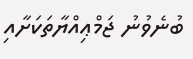ބުނެވުނު ޖަމްޢިއްޔާތަކަށާއި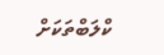ކްލަބްތަކަށް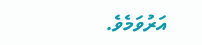އަރުވަމެވެ.